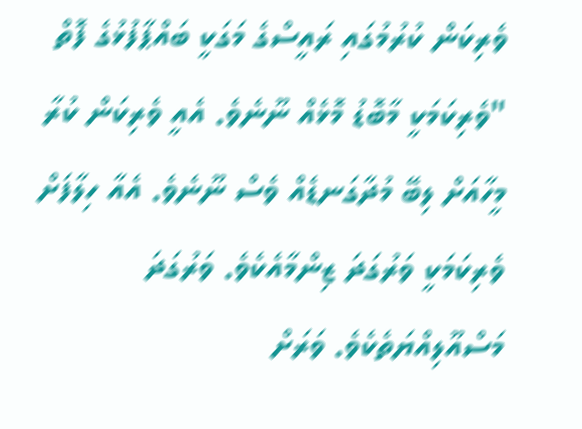ވެރިކަން ކުރުމުގައި ރައީސްގެ މަގަކީ ބައްޕާފުޅުގެ ފޮތް
"ވެރިކަމަކީ މާބޮޑު މޮޅެއް ނޫނެވެ. އެއީ ވެރިކަން ކުރާ މީހާއަށް ލިބޭ މުދާގަނޑެއް ވެސް ނޫނެވެ. އެއާ ހިލާފަށް ވެރިކަމަކީ ވަރުގަދަ ޒިންމާއެކެވެ. ވަރުގަދަ މަސްއޫލިއްޔަތެކެވެ. ވަރަށް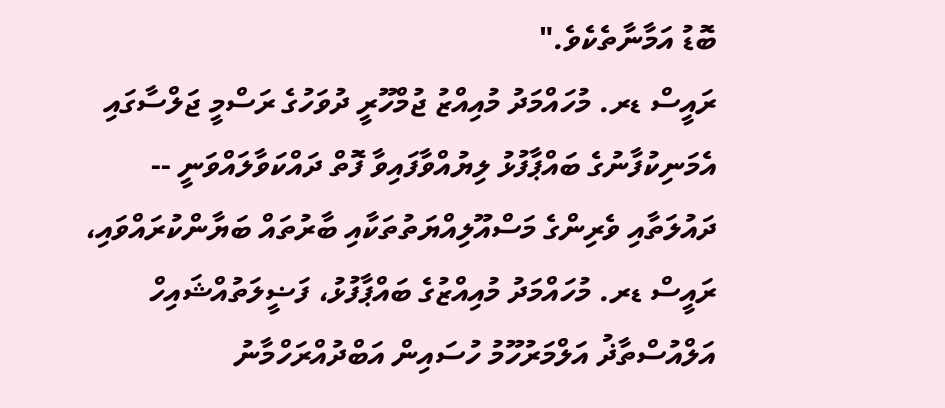ބޮޑު އަމާނާތެކެވެ."
ރައީސް ޑރ. މުހައްމަދު މުއިއްޒު ޖުމްހޫރީ ދުވަހުގެ ރަސްމީ ޖަލްސާގައި އެމަނިކުފާނުގެ ބައްޕާފުޅު ލިޔުއްވާފައިވާ ފޮތް ދައްކަވާލައްވަނީ --
ދައުލަތާއި ވެރިންގެ މަސްއޫލިއްޔަތުތަކާއި ބާރުތައް ބަޔާންކުރައްވައި، ރައީސް ޑރ. މުހައްމަދު މުއިއްޒުގެ ބައްޕާފުޅު، ފަޟީލަތުއްޝައިހް އަލްއުސްތާޛު އަލްމަރުހޫމު ހުސައިން އަބްދުއްރަހްމާނު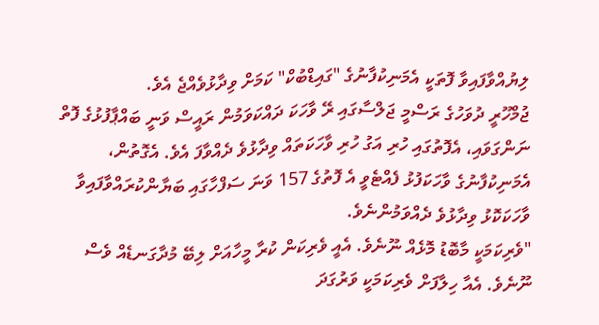ލިޔުއްވާފައިވާ ފޮތަކީ އެމަނިކުފާނުގެ "ގައިޑްބުކް" ކަމަށް ވިދާޅުވެއްޖެ އެވެ.
ޖުމްހޫރީ ދުވަހުގެ ރަސްމީ ޖަލްސާގައި ރޭ ވާހަކަ ދައްކަވަމުން ރައީސް ވަނީ ބައްޕާފުޅުގެ ފޮތް ނަންގަވައި، އެފޮތުގައި ހުރި އަގު ހުރި ވާހަކަތައް ވިދާޅުވެ ދެއްވާފަ އެވެ. އެގޮތުން، އެމަނިކުފާނުގެ ވާހަކަފުޅު ފެއްޓެވީ އެ ފޮތުގެ 157 ވަނަ ސަފްހާގައި ބަޔާންކުރައްވާފައިވާ ވާހަކަކޮޅު ވިދާޅުވެ ދެއްވަމުންނެވެ.
"ވެރިކަމަކީ މާބޮޑު މޮޅެއް ނޫނެވެ. އެއީ ވެރިކަން ކުރާ މީހާއަށް ލިބޭ މުދާގަނޑެއް ވެސް ނޫނެވެ. އެއާ ހިލާފަށް ވެރިކަމަކީ ވަރުގަދަ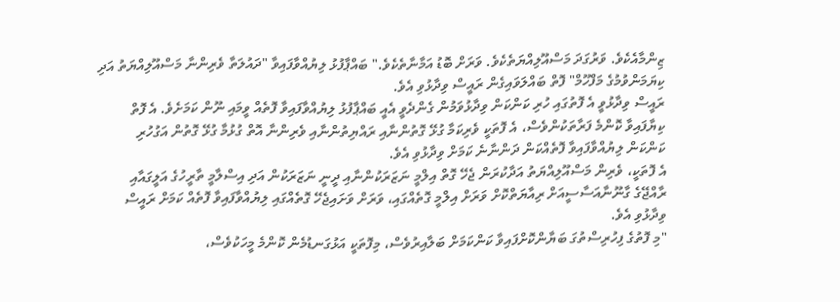ޒިންމާއެކެވެ. ވަރުގަދަ މަސްއޫލިއްޔަތެކެވެ. ވަރަށް ބޮޑު އަމާނާތެކެވެ." ބައްޕާފުޅު ލިޔުއްވާފައިވާ "ދައުލަތާ ވެރިންނާ މަސްއޫލިއްޔަތު އަދި ކިޔަމަންވުމުގެ މަފްހޫމް" ފޮތް ބައްލަވައިގެން ރައީސް ވިދާޅުވި އެވެ.
ރައީސް ވިދާޅުވީ އެ ފޮތުގައި ހުރި ކަންކަން ވިދާޅުވަމުން ގެންދެވީ އެއީ ބައްޕާފުޅު ލިޔުއްވާފައިވާ ފޮތެއް ވީމައި ނޫން ކަމަށެވެ. އެ ފޮތް ކިޔާފައިވާ ކޮންމެ ފަރާތަކުންވެސް، އެ ފޮތަކީ ވެރިކަމާ ގުޅޭ ގޮތުންނާއި ރައްޔިތުންނާއި ވެރިންނާ އޮތް ގުޅުމާ ގުޅޭ ގޮތުން އަގުހުރި ކަންކަން ލިޔުއްވާފައިވާ ފޮތެއްކަން ދަންނާނެ ކަމަށް ވިދާޅުވި އެވެ.
އެ ފޮތަކީ، ވެރިން މަސްއޫލިއްޔަތު އަދާކުރަން ޖެހޭ ގޮތް އިލްމީ ނަޒަރަކުންނާއި ދީނީ ނަޒަރަކުން އަދި އިސްލާމީ ތާރީހުގެ އަލީގައާއި ރާއްޖޭގެ ގާނޫނާއަސާސީއަށް ރިއާޔަތްކޮށް ވަރަށް އިލްމީ ގޮތެއްގައި، ވަރަށް ވަށައިޖެހޭ ގޮތެއްގައި ލިޔުއްވާފައިވާ ފޮތެއް ކަމަށް ރައީސް ވިދާޅުވި އެވެ.
"މި ފޮތުގެ ފިހުރިސްތުގަ ބަޔާންކޮށްފައިވާ ކަންކަމަށް ބަލާއިރުވެސް، މިފޮތަކީ އަޅުގަނޑުމެން ކޮންމެ މީހަކުވެސް،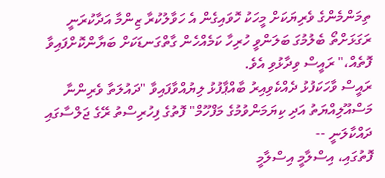ތިމަންމެންގެ ވެރިޔަކަށް މީހަކު ހޮވައިގެން އެ ހަވާލުކުރާ ޒިންމާ އަދާކުރަނީ ރަގަޅަށްތޯ ބެލުމުގަ ބަލަންވީ ހުރިހާ ކަމެއްހެން ގާތްގަނޑަކަށް ބަޔާންކޮށްފައިވާ ފޮތެއް،" ރައީސް ވިދާޅުވި އެވެ.
ރައީސް ވާހަކަފުޅު ދެއްކެވިއިރު ބާއްޕާފުޅު ލިޔުއްވާފައިވާ "ދައުލަތާ ވެރިންނާ މަސްއޫލިއްޔަތު އަދި ކިޔަމަންވުމުގެ މަފްހޫމް" ފޮތުގެ ފިހުރިސްތު ރޭގެ ޖަލްސާގައި ދައްކާލަނީ --
ފޮތުގައި، އިސްލާމީ އިސްލާމީ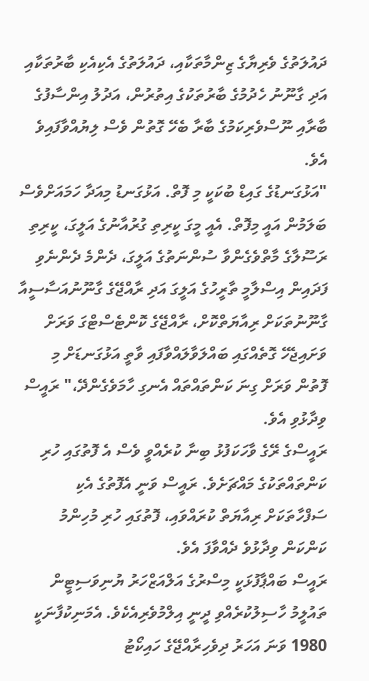ދައުލަތުގެ ވެރިޔާގެ ޒިންމާތަކާއި، ދައުލަތުގެ އެކިއެކި ބާރުތަކާއި އަދި ގާނޫނު ހެދުމުގެ ބާރުތަކުގެ އިތުރުން، އަދުލު އިންސާފުގެ ބާރާއި ނޫސްވެރިކަމުގެ ބާރާ ބެހޭ ގޮތުން ވެސް ލިޔުއްވާފައިވެ އެވެ.
"އަޅުގަނޑުގެ ގައިޑް ބުކަކީ މި ފޮތް. އަޅުގަނޑު މިއަދާ ހަމައަށްވެސް ބަލަމުން އައީ މިފޮތް. އެއީ މީގަ ކީރިތި ގުރުއާނުގެ އަލީގަ، ކީރިތި ރަސޫލާގެ މާތްވެގެންވާ ސުންނަތުގެ އަލީގަ، ދެންމެ ދެންނެވި ފަދައިން އިސްލާމީ ތާރީހުގެ އަލީގަ އަދި ރާއްޖޭގެ ގާނޫނުއަސާސީއާ ގާނޫނުތަކަށް ރިއާޔަތްކޮށް، ރާއްޖޭގެ ކޮންޓެސްޓްގަ ވަރަށް ވަށައިޖެހޭ ގޮތެއްގައި ބައްލަވާލައްވާފައި ވާތީ އަޅުގަނޑަށް މި ފޮތުން ވަރަށް ގިނަ ކަންތައްތައް އެނގި ހާމަވެގެންދޭ،" ރައީސް ވިދާޅުވި އެވެ.
ރައީސްގެ ރޭގެ ވާހަކަފުޅު ބިނާ ކުރެއްވީ ވެސް އެ ފޮތުގައި ހުރި ކަންތައްތަކުގެ މައްޗަށެވެ. ރައީސް ވަނީ އެފޮތުގެ އެކި ސަފްހާތަކަށް ރިއާޔަތް ކުރައްވައި، ފޮތުގައި ހުރި މުހިންމު ކަންކަން ވިދާޅުވެ ދެއްވާފަ އެވެ.
ރައީސް ބައްޕާފުޅަކީ މިސްރުގެ އަލްއަޒްހަރު ޔުނިވަސިޓީން ތައުލީމު ހާސިލުކުރެއްވި ދީނީ އިލްމުވެރިއެކެވެ. އެމަނިކުފާނަކީ 1980 ވަނަ އަހަރު ދިވެހިރާއްޖޭގެ ހައިކޯޓު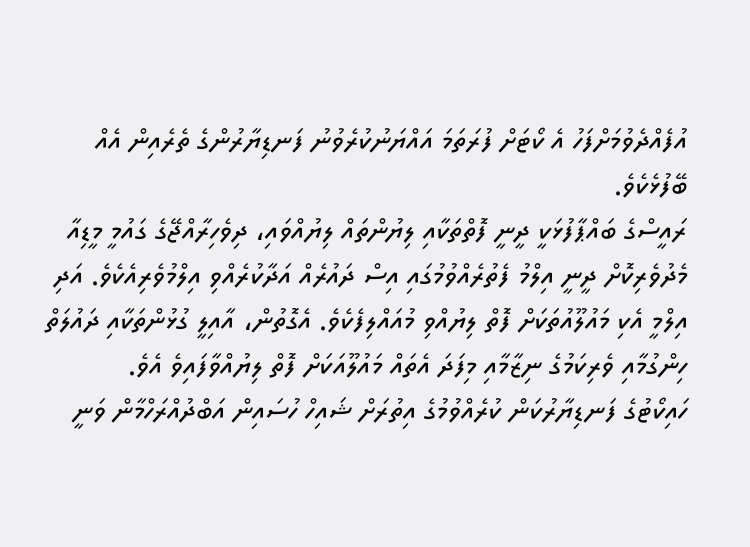އުފެއްދެވުމަށްފަހު އެ ކޯޓަށް ފުރަތަމަ އައްޔަނުކުރެވުނު ފަނޑިޔާރުންގެ ތެރެއިން އެއް ބޭފުޅެކެވެ.
ރައީސްގެ ބައްޕާފުޅަކީ ދީނީ ފޮތްތަކާއި ލިޔުންތައް ލިޔުއްވައި، ދިވެހިރާއްޖޭގެ ގައުމީ މީޑިއާ މެދުވެރިކޮށް ދީނީ އިލްމު ފެތުރެއްވުމުގައި އިސް ދައުރެއް އަދާކުރެއްވި އިލްމުވެރިއެކެވެ. އަދި އިލްމީ އެކި މައުލޫއުތަކަށް ފޮތް ލިޔުއްވި މުއައްލިފެކެވެ. އެގޮތުން، އާއިލީ ގުޅުންތަކާއި ދައުލަތް ހިންގުމާއި ވެރިކަމުގެ ނިޒާމާއި މިފަދަ އެތައް މައުލޫއަކަށް ފޮތް ލިޔުއްވާފައިވެ އެވެ.
ހައިކޯޓުގެ ފަނޑިޔާރުކަން ކުރެއްވުމުގެ އިތުރަށް ޝައިހް ހުސައިން އަބްދުއްރަހްމާން ވަނީ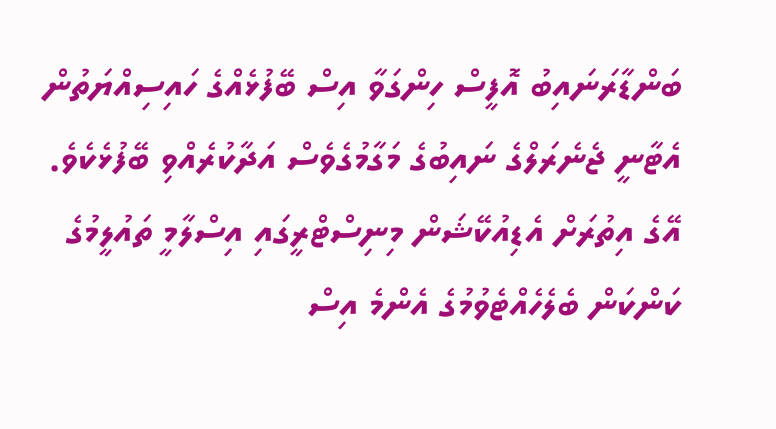ބަންޑާރަނައިބު އޮފީސް ހިންގަވާ އިސް ބޭފުޅެއްގެ ހައިސިއްޔަތުން އެޓާނީ ޖެނެރަލްގެ ނައިބުގެ މަގާމުގެވެސް އަދާކުރެއްވި ބޭފުޅެކެވެ.
އޭގެ އިތުރަށް އެޑިއުކޭޝަން މިނިސްޓްރީގައި އިސްލާމީ ތައުލީމުގެ ކަންކަން ބެލެހެއްޓެވުމުގެ އެންމެ އިސް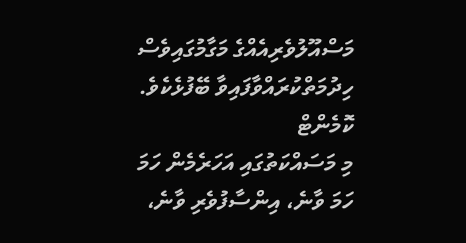މަސްއޫލުވެރިއެއްގެ މަގާމުގައިވެސް ހިދުމަތްކުރައްވާފައިވާ ބޭފުޅެކެވެ.
ކޮމެންޓް
މި މަސައްކަތުގައި އަހަރެމެން ހަމަ ހަމަ ވާނެ، އިންސާފުވެރި ވާނެ،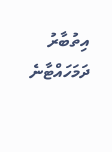އިތުބާރު ދަމަހައްޓާނެ